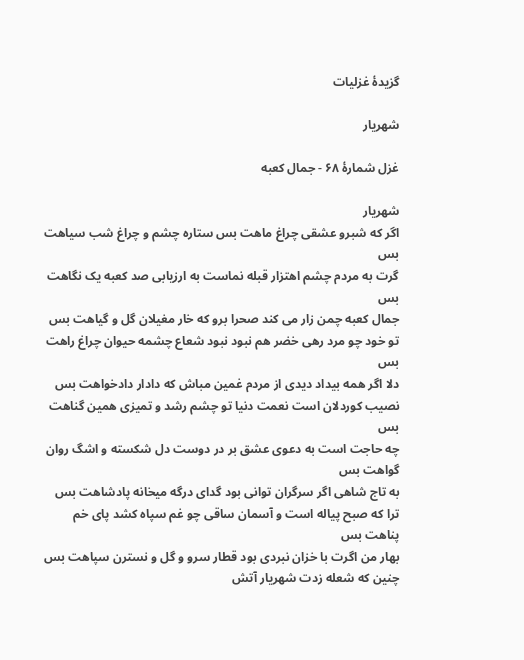گزیدهٔ غزلیات

شهریار

غزل شمارهٔ ۶۸ - جمال کعبه

شهریار
اگر که شبرو عشقی چراغ ماهت بس ستاره چشم و چراغ شب سیاهت بس
گرت به مردم چشم اهتزار قبله نماست به ارزیابی صد کعبه یک نگاهت بس
جمال کعبه چمن زار می کند صحرا برو که خار مغیلان گل و گیاهت بس
تو خود چو مرد رهی خضر هم نبود نبود شعاع چشمه حیوان چراغ راهت بس
دلا اگر همه بیداد دیدی از مردم غمین مباش که دادار دادخواهت بس
نصیب کوردلان است نعمت دنیا تو چشم رشد و تمیزی همین گناهت بس
چه حاجت است به دعوی عشق بر در دوست دل شکسته و اشگ روان گواهت بس
به تاج شاهی اگر سرگران توانی بود گدای درگه میخانه پادشاهت بس
ترا که صبح پیاله است و آسمان ساقی چو غم سپاه کشد پای خم پناهت بس
بهار من اگرت با خزان نبردی بود قطار سرو و گل و نسترن سپاهت بس
چنین که شعله زدت شهریار آتش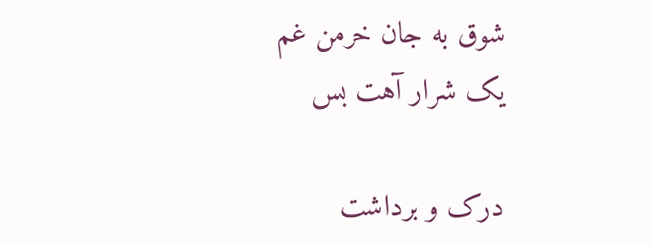شوق به جان خرمن غم یک شرار آهت بس

درک و برداشت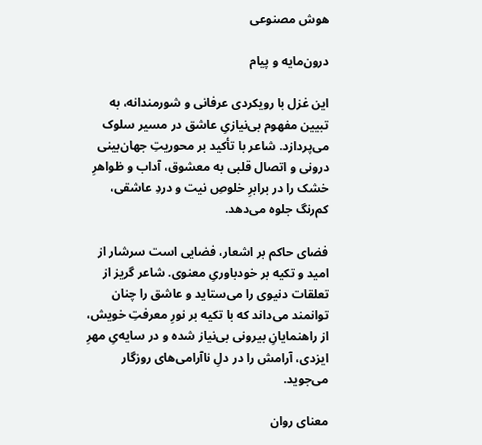هوش مصنوعی

درون‌مایه و پیام

این غزل با رویکردی عرفانی و شورمندانه، به تبیین مفهوم بی‌نیازیِ عاشق در مسیر سلوک می‌پردازد. شاعر با تأکید بر محوریتِ جهان‌بینی درونی و اتصال قلبی به معشوق، آداب و ظواهرِ خشک را در برابرِ خلوصِ نیت و دردِ عاشقی، کم‌رنگ جلوه می‌دهد.

فضای حاکم بر اشعار، فضایی است سرشار از امید و تکیه بر خودباوریِ معنوی. شاعر گریز از تعلقات دنیوی را می‌ستاید و عاشق را چنان توانمند می‌داند که با تکیه بر نورِ معرفتِ خویش، از راهنمایانِ بیرونی بی‌نیاز شده و در سایه‌یِ مهرِ ایزدی، آرامش را در دلِ ناآرامی‌های روزگار می‌جوید.

معنای روان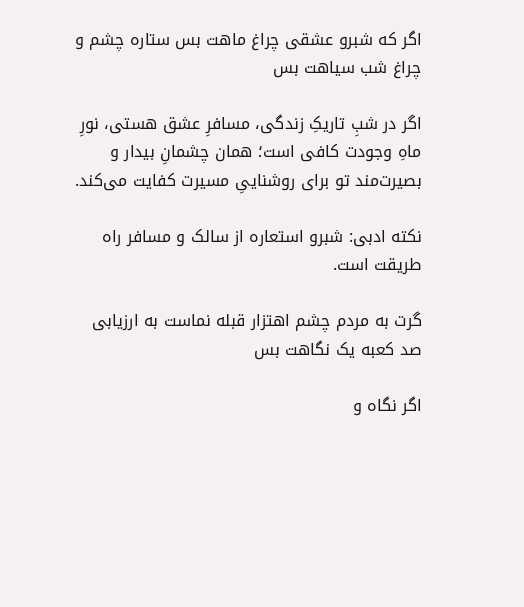اگر که شبرو عشقی چراغ ماهت بس ستاره چشم و چراغ شب سیاهت بس

اگر در شبِ تاریکِ زندگی، مسافرِ عشق هستی، نورِ ماهِ وجودت کافی است؛ همان چشمانِ بیدار و بصیرت‌مند تو برای روشناییِ مسیرت کفایت می‌کند.

نکته ادبی: شبرو استعاره از سالک و مسافر راه طریقت است.

گرت به مردم چشم اهتزار قبله نماست به ارزیابی صد کعبه یک نگاهت بس

اگر نگاه و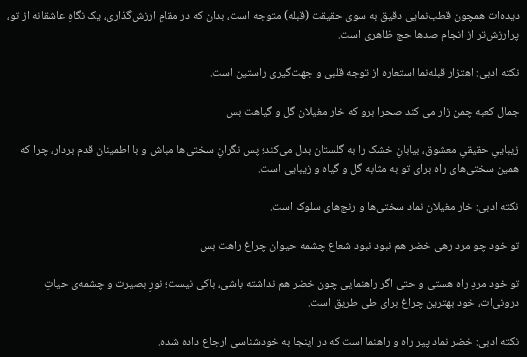دیده‌ات همچون قطب‌نمایی دقیق به سوی حقیقت (قبله) متوجه است، بدان که در مقامِ ارزش‌گذاری، یک نگاهِ عاشقانه از تو، پرارزش‌تر از انجام صدها حج ظاهری است.

نکته ادبی: اهتزار قبله‌نما استعاره از توجه قلبی و جهت‌گیری راستین است.

جمال کعبه چمن زار می کند صحرا برو که خار مغیلان گل و گیاهت بس

زیباییِ حقیقیِ معشوق، بیابانِ خشک را به گلستان بدل می‌کند؛ پس نگرانِ سختی‌ها مباش و با اطمینان قدم بردار، چرا که همین سختی‌های راه برای تو به مثابه گل و گیاه و زیبایی است.

نکته ادبی: خار مغیلان نماد سختی‌ها و رنج‌های سلوک است.

تو خود چو مرد رهی خضر هم نبود نبود شعاع چشمه حیوان چراغ راهت بس

تو خود مردِ راه هستی و حتی اگر راهنمایی چون خضر هم نداشته باشی، باکی نیست؛ نورِ بصیرت و چشمه‌ی حیاتِ درونی‌ات، خود بهترین چراغ برای طی طریق است.

نکته ادبی: خضر نماد پیر راه و راهنما است که در اینجا به خودشناسی ارجاع داده شده.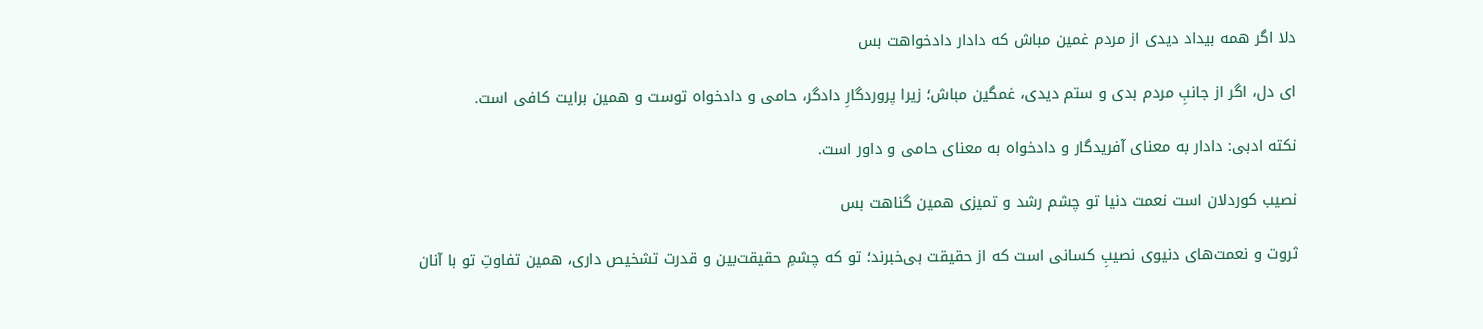دلا اگر همه بیداد دیدی از مردم غمین مباش که دادار دادخواهت بس

ای دل، اگر از جانبِ مردم بدی و ستم دیدی، غمگین مباش؛ زیرا پروردگارِ دادگر، حامی و دادخواه توست و همین برایت کافی است.

نکته ادبی: دادار به معنای آفریدگار و دادخواه به معنای حامی و داور است.

نصیب کوردلان است نعمت دنیا تو چشم رشد و تمیزی همین گناهت بس

ثروت و نعمت‌های دنیوی نصیبِ کسانی است که از حقیقت بی‌خبرند؛ تو که چشمِ حقیقت‌بین و قدرت تشخیص داری، همین تفاوتِ تو با آنان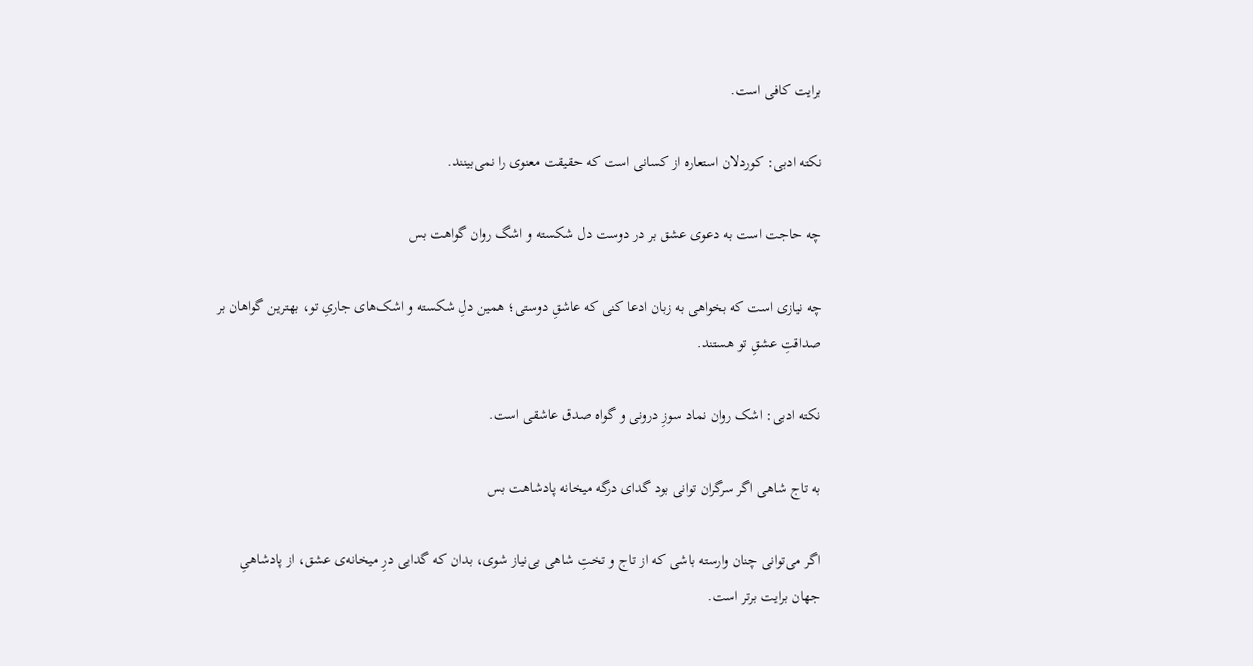برایت کافی است.

نکته ادبی: کوردلان استعاره از کسانی است که حقیقت معنوی را نمی‌بینند.

چه حاجت است به دعوی عشق بر در دوست دل شکسته و اشگ روان گواهت بس

چه نیازی است که بخواهی به زبان ادعا کنی که عاشقِ دوستی؛ همین دلِ شکسته و اشک‌های جاریِ تو، بهترین گواهان بر صداقتِ عشقِ تو هستند.

نکته ادبی: اشک روان نماد سوزِ درونی و گواه صدق عاشقی است.

به تاج شاهی اگر سرگران توانی بود گدای درگه میخانه پادشاهت بس

اگر می‌توانی چنان وارسته باشی که از تاج و تختِ شاهی بی‌نیاز شوی، بدان که گدایی درِ میخانه‌ی عشق، از پادشاهیِ جهان برایت برتر است.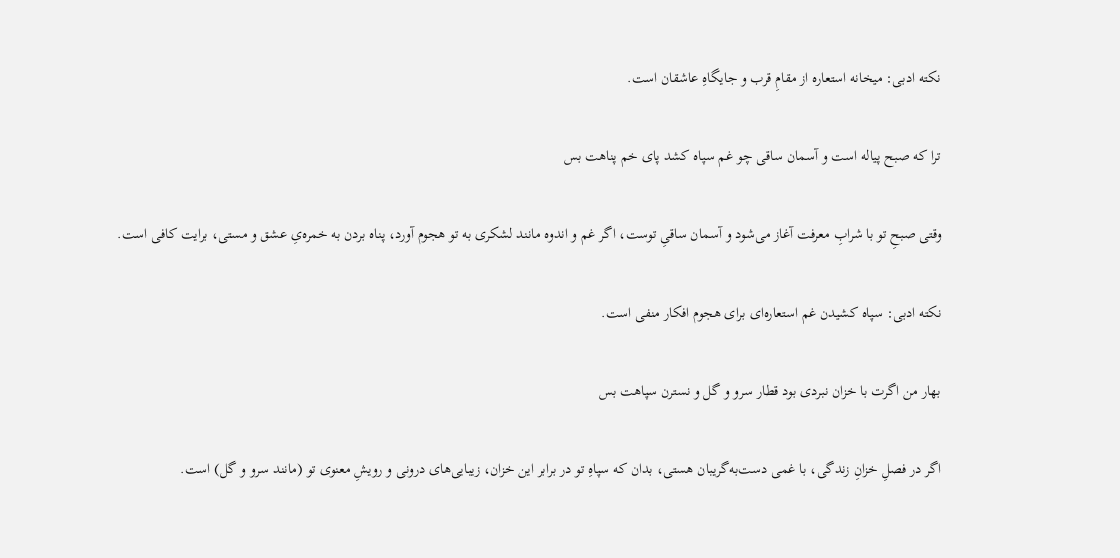نکته ادبی: میخانه استعاره از مقامِ قرب و جایگاهِ عاشقان است.

ترا که صبح پیاله است و آسمان ساقی چو غم سپاه کشد پای خم پناهت بس

وقتی صبحِ تو با شرابِ معرفت آغاز می‌شود و آسمان ساقیِ توست، اگر غم و اندوه مانند لشکری به تو هجوم آورد، پناه بردن به خمره‌یِ عشق و مستی، برایت کافی است.

نکته ادبی: سپاه کشیدن غم استعاره‌ای برای هجوم افکار منفی است.

بهار من اگرت با خزان نبردی بود قطار سرو و گل و نسترن سپاهت بس

اگر در فصلِ خزانِ زندگی، با غمی دست‌به‌گریبان هستی، بدان که سپاهِ تو در برابر این خزان، زیبایی‌های درونی و رویشِ معنوی تو (مانند سرو و گل) است.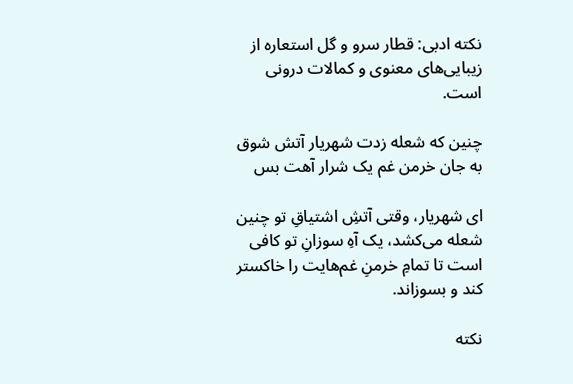نکته ادبی: قطار سرو و گل استعاره از زیبایی‌های معنوی و کمالات درونی است.

چنین که شعله زدت شهریار آتش شوق به جان خرمن غم یک شرار آهت بس

ای شهریار، وقتی آتشِ اشتیاقِ تو چنین شعله می‌کشد، یک آهِ سوزانِ تو کافی است تا تمامِ خرمنِ غم‌هایت را خاکستر کند و بسوزاند.

نکته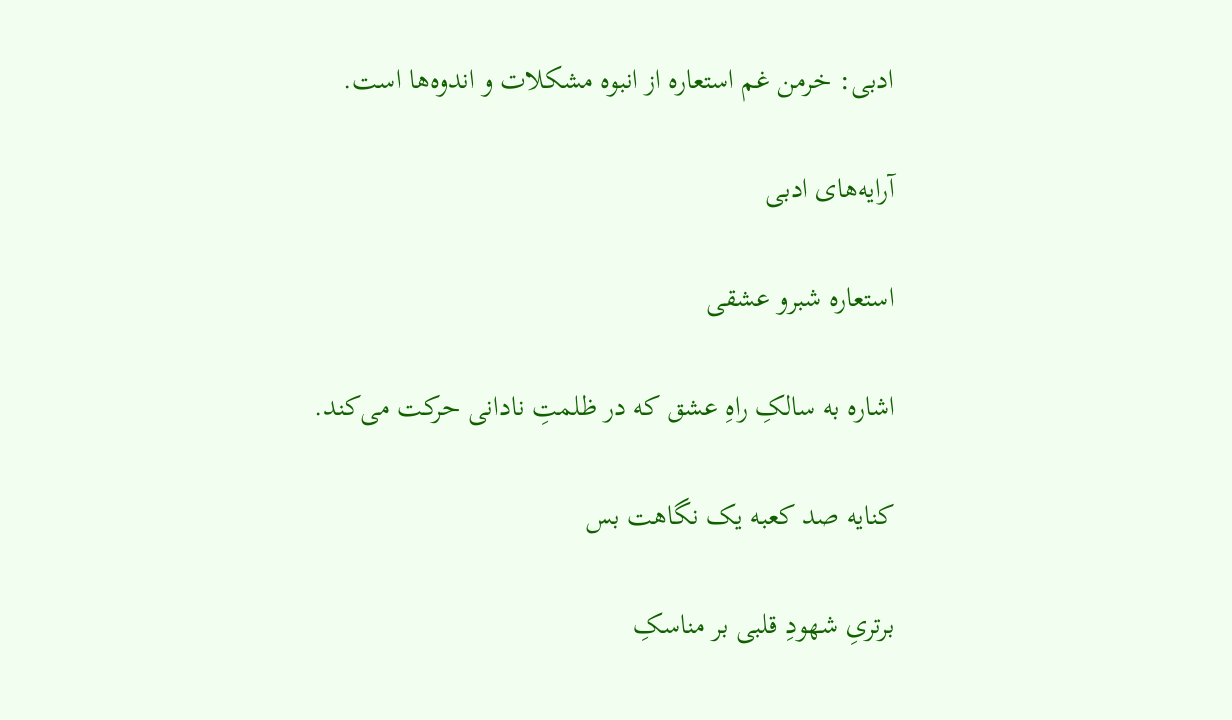ادبی: خرمن غم استعاره از انبوه مشکلات و اندوه‌ها است.

آرایه‌های ادبی

استعاره شبرو عشقی

اشاره به سالکِ راهِ عشق که در ظلمتِ نادانی حرکت می‌کند.

کنایه صد کعبه یک نگاهت بس

برتریِ شهودِ قلبی بر مناسکِ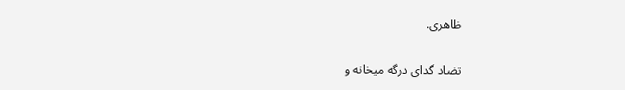ظاهری.

تضاد گدای درگه میخانه و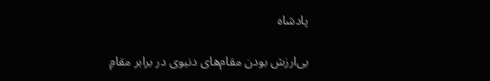پادشاه

بی‌ارزش بودن مقام‌های دنیوی در برابر مقامِ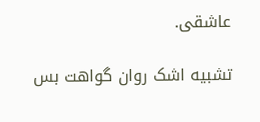عاشقی.

تشبیه اشک روان گواهت بس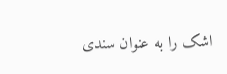اشک را به عنوان سندی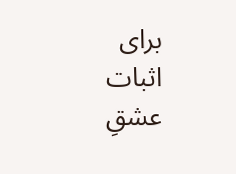برای اثبات عشقِ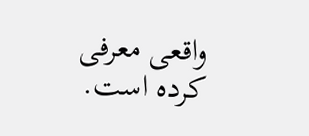واقعی معرفی کرده است.